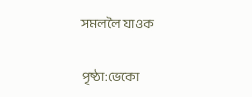সমললৈ যাওক

পৃষ্ঠা:ভেকো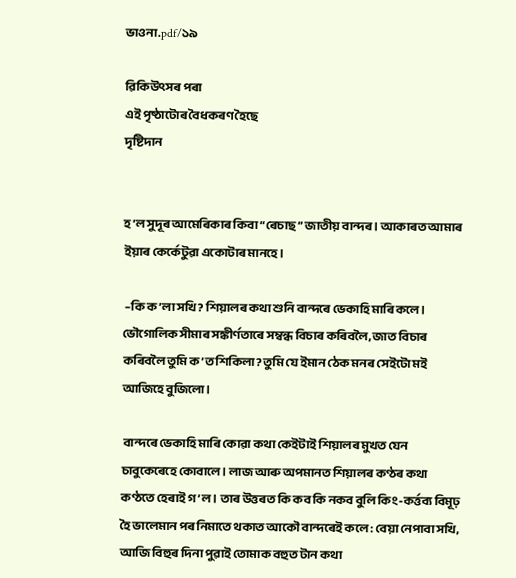ভাওনা.pdf/১৯

ৱিকিউৎসৰ পৰা
এই পৃষ্ঠাটোৰ বৈধকৰণ হৈছে
দৃষ্টিদান


হ’ল সুদূৰ আমেৰিকাৰ কিবা “ৰেচাছ” জাতীয় বান্দৰ। আকাৰত আমাৰ ইয়াৰ কেৰ্কেটুৱা একোটাৰ মানহে।

 –কি ক’লা সখি? শিয়ালৰ কথা শুনি বান্দৰে ভেকাহি মাৰি কলে। ভৌগোলিক সীমাৰ সঙ্কীৰ্ণতাৰে সম্বন্ধ বিচাৰ কৰিবলৈ, জাত বিচাৰ কৰিবলৈ তুমি ক’ত শিকিলা? তুমি যে ইমান ঠেক মনৰ সেইটো মই আজিহে বুজিলো।

 বান্দৰে ভেকাহি মাৰি কোৱা কথা কেইটাই শিয়ালৰ মুখত যেন চাবুকেৰেহে কোবালে। লাজ আৰু অপমানত শিয়ালৰ কণ্ঠৰ কথা কণ্ঠতে হেৰাই গ’ল। তাৰ উত্তৰত কি কব কি নকব বুলি কিং-কৰ্ত্তব্য বিমূঢ় হৈ ভালেমান পৰ নিমাতে থকাত আকৌ বান্দৰেই কলে : বেয়া নেপাবা সখি, আজি বিহুৰ দিনা পুৱাই তোমাক বহুত টান কথা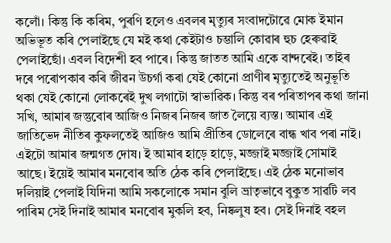কলোঁ। কিন্তু কি কৰিম, পুৰণি হলেও এবলৰ মৃত্যুৰ সংবাদটোৱে মোক ইমান অভিভূত কৰি পেলাইছে যে ম‍ই কথা কেইটাও চম্ভালি কোৱাৰ হুচ হেৰুৱাই পেলাইছোঁ। এবল বিদেশী হব পাৰে। কিন্তু জাতত আমি একে বান্দৰেই। তাইৰ দৰে পৰোপকাৰ কৰি জীৱন উচৰ্গা কৰা যেই কোনো প্ৰাণীৰ মৃত্যুতেই অনুভূতি থকা যেই কোনো লোকৰেই দুখ লগাটো স্বাভাৱিক। কিন্তু বৰ পৰিতাপৰ কথা জানা সখি, আমাৰ জন্তুবোৰ আজিও নিজৰ নিজৰ জাত লৈয়ে ব্যস্ত। আমাৰ এই জাতিভেদ নীতিৰ কুফলতেই আজিও আমি প্ৰীতিৰ ডোলেৰে বান্ধ খাব পৰা নাই। এইটো আমাৰ জন্মগত দোষ। ই আমাৰ হাড়ে হাড়ে, মজ্জাই মজ্জাই সোমাই আছে। ইয়েই আমাৰ মনবোৰ অতি ঠেক কৰি পেলাইছে। এই ঠেক মনোভাব দলিয়াই পেলাই যিদিনা আমি সকলোকে সমান বুলি ভ্ৰাতৃভাবে বুকুত সাৱটি লব পাৰিম সেই দিনাই আমাৰ মনবোৰ মুকলি হব, নিষ্কলুষ হব। সেই দিনাই বহল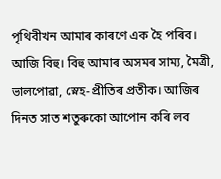পৃথিবীখন আমাৰ কাৰণে এক হৈ পৰিব। আজি বিহু। বিহু আমাৰ অসমৰ সাম্য, মৈত্ৰী, ভালপোৱা, স্নেহ-প্ৰীতিৰ প্ৰতীক। আজিৰ দিনত সাত শতুৰুকো আপোন কৰি লব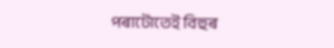পৰাটোতেই বিহুৰ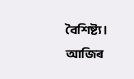বৈশিষ্ট্য। আজিৰ